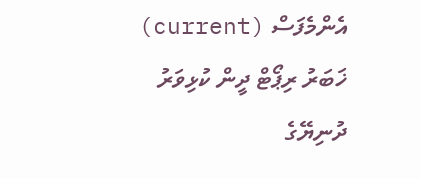އެންމެފަސް (current) ޚަބަރު ރިޕޯޓް ދީން ކުޅިވަރު ދުނިޔޭގެ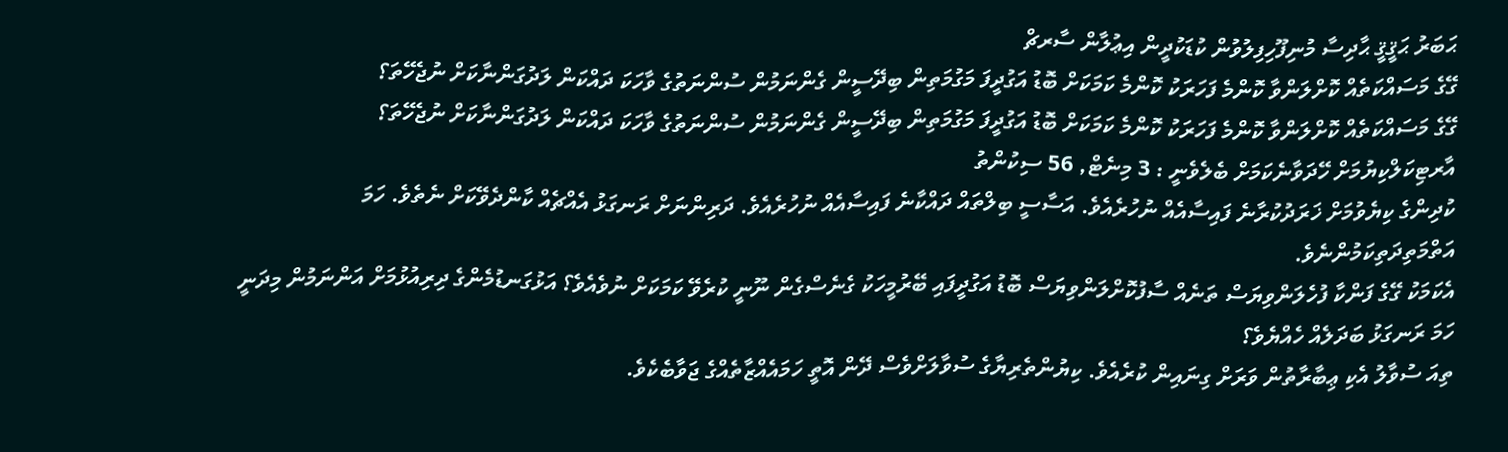ޙަބަރު ޙަޤީޤީ ޙާދިސާ މުނިފޫހިފިލުވުން ކުޑަކުދީން އިޢުލާން ސާރޗް
ގޭގެ މަސައްކަތެއް ކޮށްލަންވާ ކޮންމެ ފަހަރަކު ކޮންމެ ކަމަކަށް ބޮޑު އަގުދީފަ މަގުމަތިން ބިދޭސީން ގެންނަމުން ސުންނަތުގެ ވާހަކަ ދައްކަން ލަދުގަންނާކަށް ނުޖެހޭތަ؟
ގޭގެ މަސައްކަތެއް ކޮށްލަންވާ ކޮންމެ ފަހަރަކު ކޮންމެ ކަމަކަށް ބޮޑު އަގުދީފަ މަގުމަތިން ބިދޭސީން ގެންނަމުން ސުންނަތުގެ ވާހަކަ ދައްކަން ލަދުގަންނާކަށް ނުޖެހޭތަ؟
އާރޓިކަލްކިޔުމަށް ހޭދަވާނެކަމަށް ބެލެވެނީ : 3 މިނެޓް, 56 ސިކުންތު
ކުދިންގެ ކިޔެވުމަށް ޚަރަދުކުރާނެ ފައިސާއެއް ނުހުރެއެވެ. އަސާސީ ބިލްތައް ދައްކާނެ ފައިސާއެއް ނުހުރެއެވެ. ދަރިންނަށް ރަނގަޅު އެއްޗެއް ކާންދެވޭކަށް ނެތެވެ. ހަމަ އަތްމަތިދަތިކަމުންނެވެ.
އެކަމަކު ގޭގެ ފަންކާ ފުހެލަންވިޔަސް ތަނެއް ސާފުކޮށްލަންވިޔަސް ބޮޑު އަގުދީފައި ބޭރުމީހަކު ގެނެސްގެން ނޫނީ ކުރެވޭ ކަމަކަށް ނުވެއެވެ؟ އަޅުގަނޑުމެންގެ ދިރިއުޅުމަށް އަންނަމުން މިދަނީ ހަމަ ރަނގަޅު ބަދަލެއް ހެއްޔެވެ؟
ތިއަ ސުވާލު އެކި ޢިބާރާތުން ވަރަށް ގިނައިން ކުރެއެވެ. ކިޔުންތެރިޔާގެ ސުވާލަށްވެސް ދޭން އޮތީ ހަމައެއްޒާތެއްގެ ޖަވާބެކެވެ.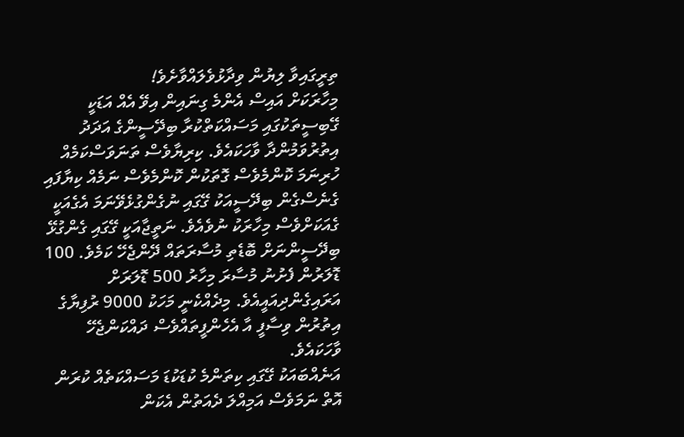ތިރީގައިވާ ލިޔުން ވިދާޅުވެލައްވާށެވެ!
މިހާރަކަށް އައިސް އެންމެ ގިނައިން އިވޭ އެއް އަޑަކީ ގޭބިސީތަކުގައި މަސައްކަތްކުރާ ބިދޭސީންގެ އަދަދު އިތުރުވަމުންދާ ވާހަކައެވެ. ކިރިޔާވެސް ތަނަވަސްކަމެއް ހުރިނަމަ ކޮންމެވެސް ގޮތަކުން ކޮންމެވެސް ނަމެއް ކިޔާފައި ގެނެސްގެން ބިދޭސީއަކު ގޭގައި ނުގެންގުޅެވޭނަމަ އެގެއަކީ ގެއަކަށްވެސް މިހާރަކު ނުވެއެވެ. ނަތީޖާއަކީ ގޭގައި ގެންގުޅޭ ބިދޭސީންނަށް ބޮޑެތި މުސާރަތައް ދޭންޖެހޭ ކަމެވެ. 100 ޑޮލަރުން ފެށުނު މުސާރަ މިހާރު 500 ޑޮލަރަށް އަރައިގެންދިއައީއެވެ. މިދެއްކެނީ މަހަކު 9000 ރުފިޔާގެ އިތުރުން ވިސާފީ އާ އެހެންފީތައްވެސް ދައްކަންޖެހޭ ވާހަކައެވެ.
އަނެއްބައަކު ގޭގައި ކިތަންމެ ކުޑަކުޑަ މަސައްކަތެއް ކުރަން އޮތް ނަމަވެސް އަމިއްލަ ދެއަތުން އެކަން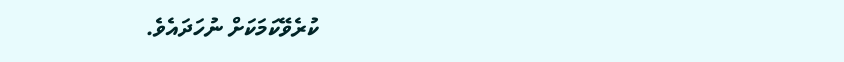ކުރެވޭކަމަކަށް ނުހަދައެވެ.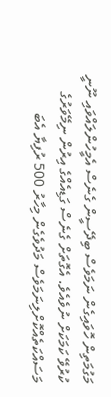މަގުމަތިން ހޮވައިގެން ނަމަވެސް ބިދޭސީން ގެނެސް އެމީހުންލައްވައި ނޫނީ ކުރުވޭ ކަމަކަށް ނުވެއެވެ. އެގޮތަށް ގެނެސް ގަޑިއެއްގެ އިރުން ނިމޭވަރުގެ މަސައްކަތެއްކޮށްލިނަމަވެސް މަދުވެގެން މިހާރު 500 ރުފިޔާ އެބަ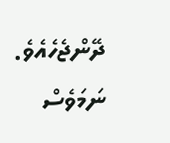ދޭންޖެހެއެވެ.
ނަމަވެސް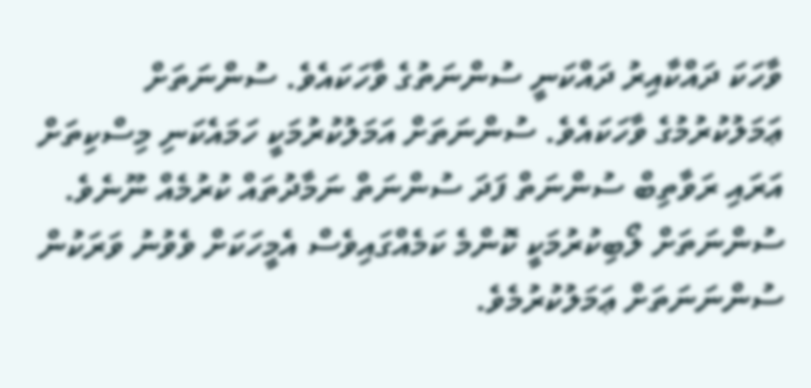ވާހަކަ ދައްކާއިރު ދައްކަނީ ސުންނަތުގެ ވާހަކައެވެ. ސުންނަތަށް ޢަމަލުކުރުމުގެ ވާހަކައެވެ. ސުންނަތަށް އަމަލުކުރުމަކީ ހަމައެކަނި މިސްކިތަށް އަރައި ރަވާތިބް ސުންނަތް ފަދަ ސުންނަތް ނަމާދުތައް ކުރުމެއް ނޫނެވެ. ސުންނަތަށް ލޯބިކުރުމަކީ ކޮންމެ ކަމެއްގައިވެސް އެމީހަކަށް ވެވުނު ވަރަކުން ސުންނަނަތަށް ޢަމަލުކުރުމެވެ.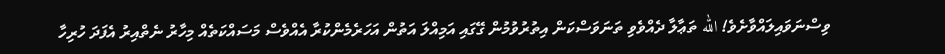ވިސްނަވައިލައްވާށެވެ! الله ތަޢާލާ ދެއްވެވި ތަނަވަސްކަން އިތުރުވުމުން ގޭގައި އަމިއްލަ އަތުން އަހަރެމެންކުރާ އެއްވެސް މަސައްކަތެއް މިހާރު ނެތްއިރު އެފަދަ ހުރިހާ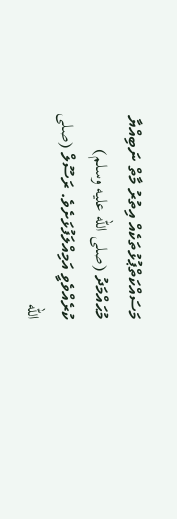މަސައްކަތްޕުޅުތަކެއް އިތުރު މާތް ނަބިއްޔާ މުޙައްމަދު (صلى الله عليه وسلم) ކުރެއްވެވީ އަމިއްލަފުޅަށެވެ. ރަސޫލް (صلى الله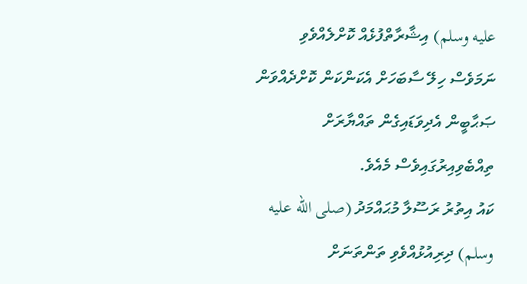عليه وسلم) އިޝާރާތްފުޅެއް ކޮށްލެއްވެވި ނަމަވެސް ހިލޭ ސާބަހަށް އެކަންކަން ކޮށްދެއްވަން ޞަޙާބީން އެދިވަޑައިގެން ތައްޔާރަށް ތިއްބެވިއިރުގައިވެސް މެއެވެ.
ކައު އިތުރު ރަސޫލާ މުޙައްމަދު (صلى الله عليه وسلم) ދިރިއުޅުއްވެވި ތަންތަނަށް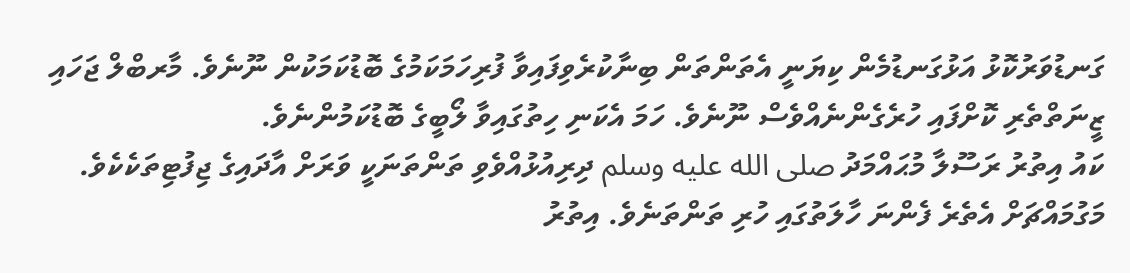ގަނޑުވަރުކޮޅު އަޅުގަނޑުމެން ކިޔަނީ އެތަންތަން ބިނާކުރެވިފައިވާ ފުރިހަމަކަމުގެ ބޮޑުކަމަކުން ނޫނެވެ. މާރބްލް ޖަހައި ޒީނަތްތެރި ކޮށްފައި ހުރެގެންނެއްވެސް ނޫނެވެ. ހަމަ އެކަނި ހިތުގައިވާ ލޯބީގެ ބޮޑުކަމުންނެވެ.
ކައު އިތުރު ރަސޫލާ މުޙައްމަދު صلى الله عليه وسلم ދިރިއުޅުއްވެވި ތަންތަނަކީ ވަރަށް އާދައިގެ ޖިފުޓިތަކެކެވެ. މަގުމައްޗަށް އެތެރެ ފެންނަ ހާލަތުގައި ހުރި ތަންތަނެވެ. އިތުރު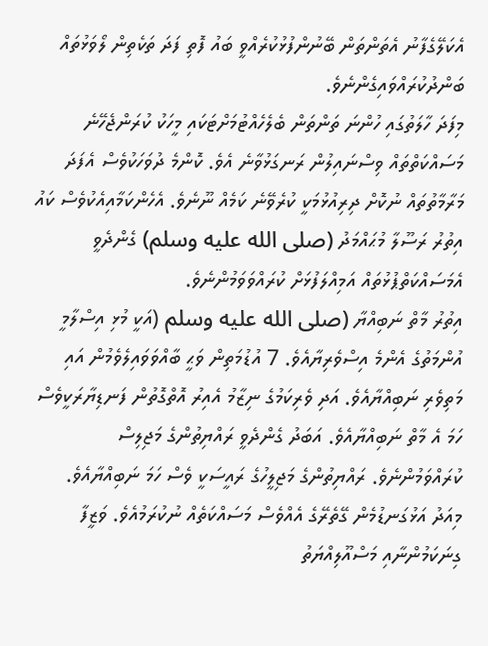އެކަލޭގެފާނު އެތަންތަން ބޭނުންފުޅުކުރެއްވީ ބައު ފޮތި ފަދަ ތަކެތިން ލޯވަޅުތައް ބަންދުކުރައްވައިގެންނެވެ.
މިފަދަ ހާލަތުގައި ހުންނަ ތަންތަން ބެލެހެއްޓުމަށްޓަކައި މީހަކު ކުރަންޖެހޭނެ މަސައްކަތްތައް ވިސްނައިލުން ރަނގަޅުވާނެ އެވެ. ކޮންމެ ދުވަހަކުވެސް އެފަދަ މަރާމާތުތައް ނުކޮށް ދިރިއުޅުމަކީ ކުރެވޭނެ ކަމެއް ނޫނެވެ. އެހެންކަމާއިއެކުވެސް ކައު އިތުރު ރަސޫލާ މުޙައްމަދު (صلى الله عليه وسلم) ގެންދެވީ އެމަސައްކަތްޕުޅުތައް އަމިއްލަފުޅަށް ކުރައްވަވަމުންނެވެ.
އިތުރު މާތް ނަބިއްޔާ (صلى الله عليه وسلم (އަކީ މުޅި އިސްލާމީ އުންމަތުގެ އެންމެ އިސްވެރިޔާއެވެ. 7 އުޑުމަތިން ވަޙީ ބާއްވަވައިލެވެމުން އައި މަތިވެރި ނަބިއްޔާއެވެ. އަދި ވެރިކަމުގެ ނިޒާމު އެއިރު އޮތްގޮތުން ފަނޑިޔާރަކީވެސް ހަމަ އެ މާތް ނަބިއްޔާއެވެ. އަބަދު ގެންދެވީ ރައްޔިތުންގެ މަޖިލިސް ކުރައްވަމުންނެވެ. ރައްޔިތުންގެ މަޖިލީހުގެ ރައީސަކީ ވެސް ހަމަ ނަބިއްޔާއެވެ.
މިއަދު އަޅުގަނޑުމެން ގޭތެރޭގެ އެއްވެސް މަސައްކަތެއް ނުކުރަމުއެވެ. ވަޒީފާ ގިނަކަމުންނާއި މަސްއޫލިއްޔަތު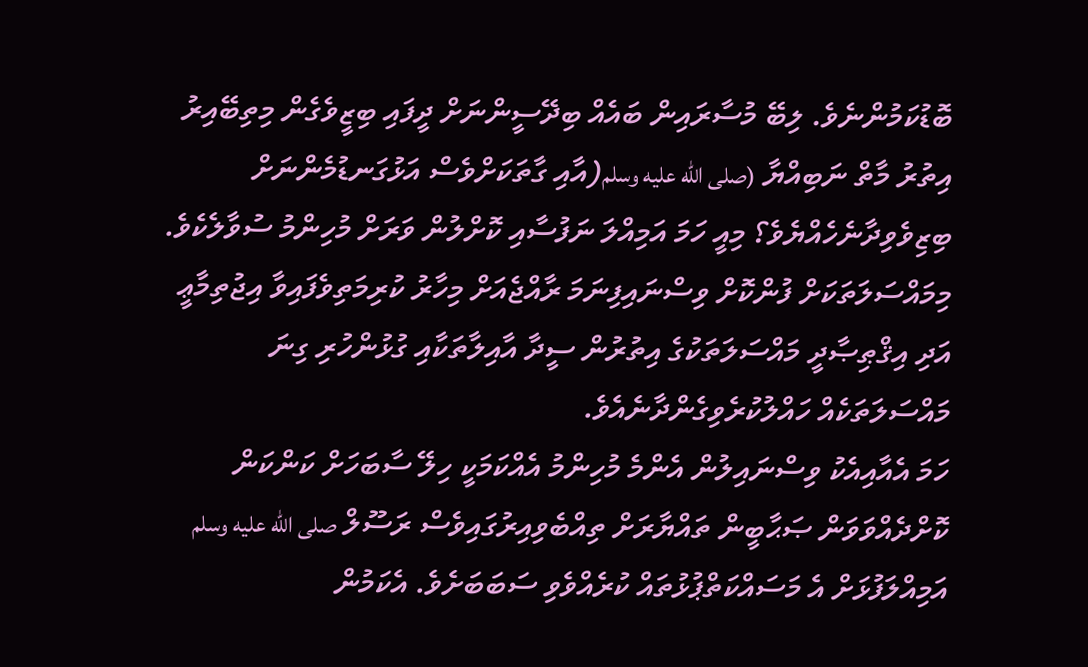ބޮޑުކަމުންނެވެ. ލިބޭ މުސާރައިން ބައެއް ބިދޭސީންނަށް ދީފައި ބިޒީވެގެން މިތިބޭއިރު އިތުރު މާތް ނަބިއްޔާ (صلى الله عليه وسلم(އާއި ގާތަކަށްވެސް އަޅުގަނޑުމެންނަށް ބިޒިވެވިދާނެހެއްޔެވެ؟ މިއީ ހަމަ އަމިއްލަ ނަފުސާއި ކޮށްލުން ވަރަށް މުހިންމު ސުވާލެކެވެ.
މިމައްސަލަތަކަށް ފުންކޮށް ވިސްނައިފިނަމަ ރާއްޖެއަށް މިހާރު ކުރިމަތިވެފައިވާ އިޖުތިމާޢީ އަދި އިޤްޠިޞާދީ މައްސަލަތަކުގެ އިތުރުން ސީދާ އާއިލާތަކާއި ގުޅުންހުރި ގިނަ މައްސަލަތަކެއް ހައްލުކުރެވިގެންދާނެއެވެ.
ހަމަ އެއާއިއެކު ވިސްނައިލުން އެންމެ މުހިންމު އެއްކަމަކީ ހިލޭ ސާބަހަށް ކަންކަން ކޮށްދެއްވަވަން ޞަޙާބީން ތައްޔާރަށް ތިއްބެވިއިރުގައިވެސް ރަސޫލް صلى الله عليه وسلم އަމިއްލަފުޅަށް އެ މަސައްކަތްޕުޅުތައް ކުރެއްވެވި ސަބަބަށެވެ. އެކަމުން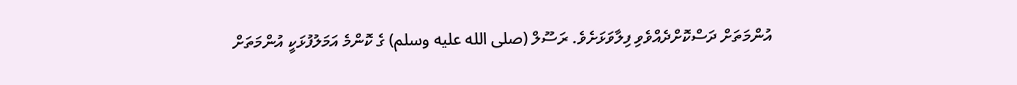އުންމަތަށް ދަސްކޮށްދެއްވެވި ފިލާވަޅަށެވެ. ރަސޫލް (صلى الله عليه وسلم) ގެ ކޮންމެ އަމަލުފުޅަކީ އުންމަތަށް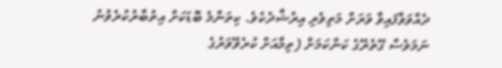ދެއްވަވާފައިވާ ވަރަށް މަތިވެރި އިރުޝާދެކެވެ. ކިތަންމެ ބޮޑަކަށް އިތުބާރުކުރެވުނު ނަމަވެސް ގޭތެރޭގެ ކަންކަމަށް (ތިމާއަށް ކުރެވޭވަރުގެ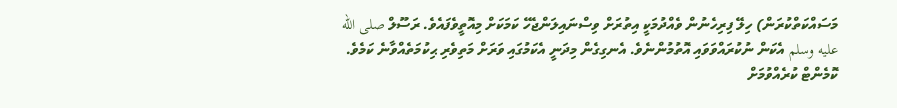މަސައްކަތްކުރަން) ހިލޭ ފިރިހެނުން ވެއްދުމަކީ އިތުރަށް ވިސްނައިލަންޖެހޭ ކަމަކަށް މިއޮތީވެފައެވެ. ރަސޫލް صلى الله عليه وسلم އެކަން ނުކުރައްވަވައި އޮތުމުންނެވެ. އެނގިގެން މިދަނީ އެކަމުގައި ވަރަށް މަތިވެރި ޙިކުމަތެއްވާނެ ކަމެވެ.
ކޮމެންޓް ކުރެއްވުމަށް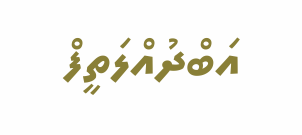އަބްދުއްލަތީފް